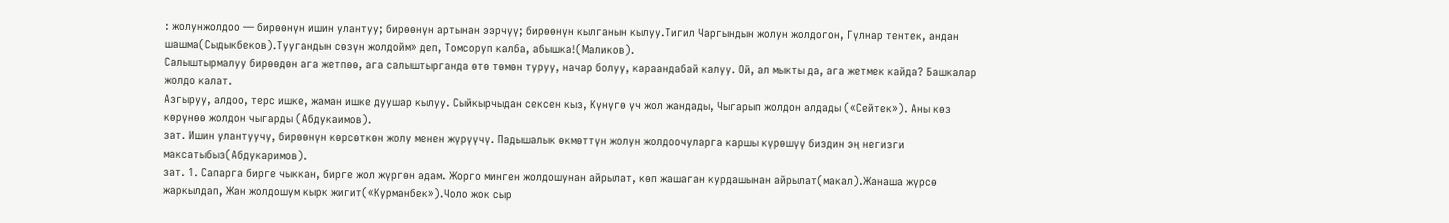: жолунжолдоо — бирөөнүн ишин улантуу; бирөөнүн артынан ээрчүү; бирөөнүн кылганын кылуу.Тигил Чаргындын жолун жолдогон, Гүлнар тентек, андан шашма(Сыдыкбеков).Туугандын сөзүн жолдойм» деп, Томсоруп калба, абышка!(Маликов).
Салыштырмалуу бирөөдөн ага жетпөө, ага салыштырганда өтө төмөн туруу, начар болуу, караандабай калуу. Ой, ал мыкты да, ага жетмек кайда? Башкалар жолдо калат.
Азгыруу, алдоо, терс ишке, жаман ишке дуушар кылуу. Сыйкырчыдан сексен кыз, Күнүгө үч жол жандады, Чыгарып жолдон алдады («Сейтек»). Аны көз көрүнөө жолдон чыгарды (Абдукаимов).
зат. Ишин улантуучу, бирөөнүн көрсөткөн жолу менен жүрүүчү. Падышалык өкмөттүн жолун жолдоочуларга каршы күрөшүү биздин эң негизги максатыбыз(Абдукаримов).
зат. 1. Сапарга бирге чыккан, бирге жол жүргөн адам. Жорго минген жолдошунан айрылат, көп жашаган курдашынан айрылат(макал).Жанаша жүрсө жаркылдап, Жан жолдошум кырк жигит(«Курманбек»).Чоло жок сыр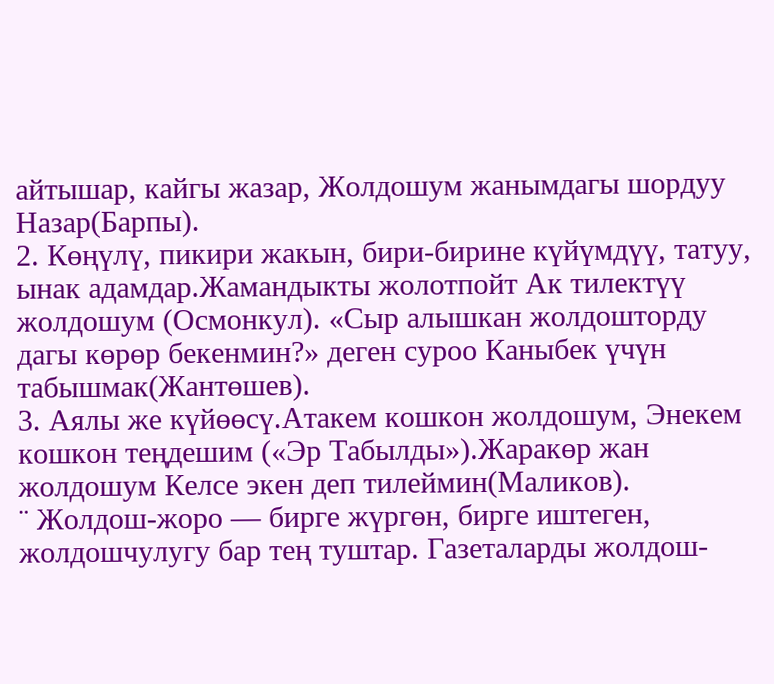айтышар, кайгы жазар, Жолдошум жанымдагы шордуу Назар(Барпы).
2. Көңүлү, пикири жакын, бири-бирине күйүмдүү, татуу, ынак адамдар.Жамандыкты жолотпойт Ак тилектүү жолдошум (Осмонкул). «Сыр алышкан жолдошторду дагы көрөр бекенмин?» деген суроо Каныбек үчүн табышмак(Жантөшев).
3. Аялы же күйөөсү.Атакем кошкон жолдошум, Энекем кошкон теңдешим («Эр Табылды»).Жаракөр жан жолдошум Келсе экен деп тилеймин(Маликов).
¨ Жолдош-жоро — бирге жүргөн, бирге иштеген, жолдошчулугу бар тең туштар. Газеталарды жолдош-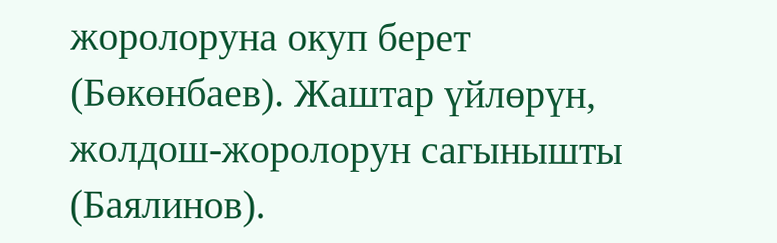жоролоруна окуп берет (Бөкөнбаев). Жаштар үйлөрүн, жолдош-жоролорун сагынышты (Баялинов).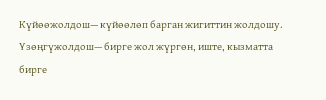Күйөөжолдош— күйөөлөп барган жигиттин жолдошу. Үзөңгүжолдош— бирге жол жүргөн, иште, кызматта бирге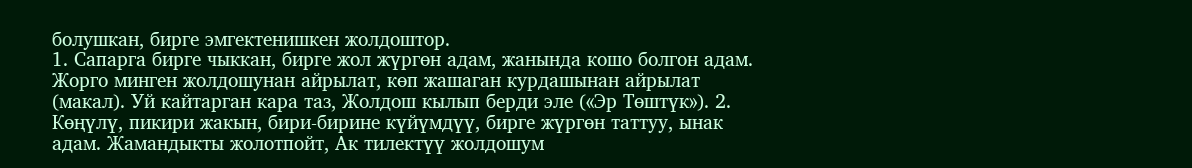болушкан, бирге эмгектенишкен жолдоштор.
1. Сапарга бирге чыккан, бирге жол жүргөн адам, жанында кошо болгон адам. Жорго минген жолдошунан айрылат, көп жашаган курдашынан айрылат (макал). Уй кайтарган кара таз, Жолдош кылып берди эле («Эр Төштүк»). 2. Көңүлү, пикири жакын, бири-бирине күйүмдүү, бирге жүргөн таттуу, ынак адам. Жамандыкты жолотпойт, Ак тилектүү жолдошум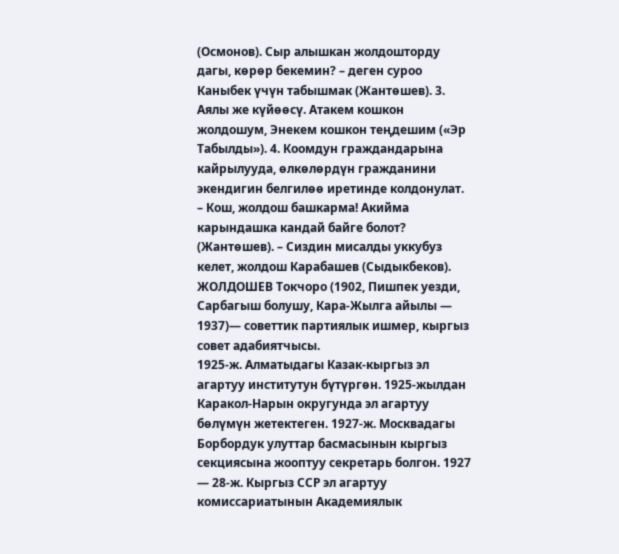(Осмонов). Сыр алышкан жолдошторду дагы, көрөр бекемин? – деген суроо Каныбек үчүн табышмак (Жантөшев). 3. Аялы же күйөөсү. Атакем кошкон жолдошум, Энекем кошкон теңдешим («Эр Табылды»). 4. Коомдун граждандарына кайрылууда, өлкөлөрдүн гражданини экендигин белгилөө иретинде колдонулат. – Кош, жолдош башкарма! Акийма карындашка кандай байге болот? (Жантөшев). – Сиздин мисалды уккубуз келет, жолдош Карабашев (Сыдыкбеков).
ЖОЛДОШЕВ Токчоро (1902, Пишпек уезди, Сарбагыш болушу, Кара-Жылга айылы — 1937)— советтик партиялык ишмер, кыргыз совет адабиятчысы.
1925-ж. Алматыдагы Казак-кыргыз эл агартуу институтун бүтүргөн. 1925-жылдан Каракол-Нарын округунда эл агартуу бөлүмүн жетектеген. 1927-ж. Москвадагы Борбордук улуттар басмасынын кыргыз секциясына жооптуу секретарь болгон. 1927 — 28-ж. Кыргыз ССР эл агартуу комиссариатынын Академиялык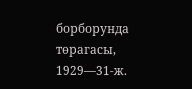борборунда төрагасы, 1929—31-ж.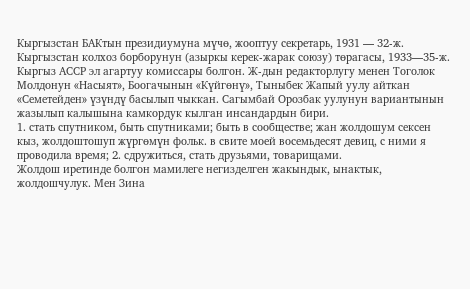Кыргызстан БАКтын президиумуна мүчө, жооптуу секретарь, 1931 — 32-ж. Кыргызстан колхоз борборунун (азыркы керек-жарак союзу) төрагасы, 1933—35-ж. Кыргыз АССР эл агартуу комиссары болгон. Ж-дын редакторлугу менен Тоголок Молдонун «Насыят», Боогачынын «Күйгөнү», Тыныбек Жапый уулу айткан «Семетейден» үзүндү басылып чыккан. Сагымбай Орозбак уулунун вариантынын жазылып калышына камкордук кылган инсандардын бири.
1. стать спутником, быть спутниками; быть в сообществе; жан жолдошум сексен кыз, жолдоштошуп жүргөмүн фольк. в свите моей восемьдесят девиц, с ними я проводила время; 2. сдружиться, стать друзьями, товарищами.
Жолдош иретинде болгон мамилеге негизделген жакындык, ынактык, жолдошчулук. Мен Зина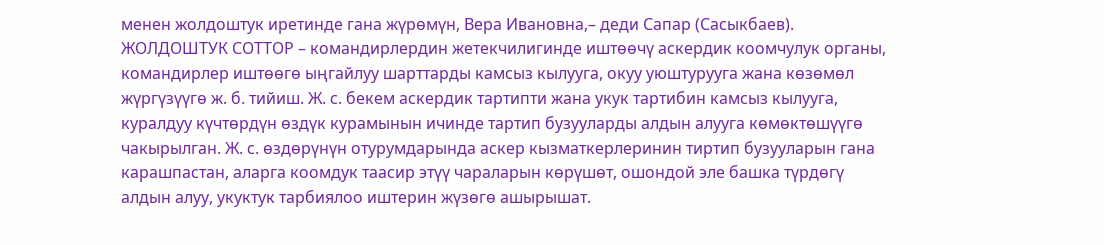менен жолдоштук иретинде гана жүрөмүн, Вера Ивановна,– деди Сапар (Сасыкбаев).
ЖОЛДОШТУК СОТТОР – командирлердин жетекчилигинде иштөөчү аскердик коомчулук органы, командирлер иштөөгө ыңгайлуу шарттарды камсыз кылууга, окуу уюштурууга жана көзөмөл жүргүзүүгө ж. б. тийиш. Ж. с. бекем аскердик тартипти жана укук тартибин камсыз кылууга, куралдуу күчтөрдүн өздүк курамынын ичинде тартип бузууларды алдын алууга көмөктөшүүгө чакырылган. Ж. с. өздөрүнүн отурумдарында аскер кызматкерлеринин тиртип бузууларын гана карашпастан, аларга коомдук таасир этүү чараларын көрүшөт, ошондой эле башка түрдөгү алдын алуу, укуктук тарбиялоо иштерин жүзөгө ашырышат.